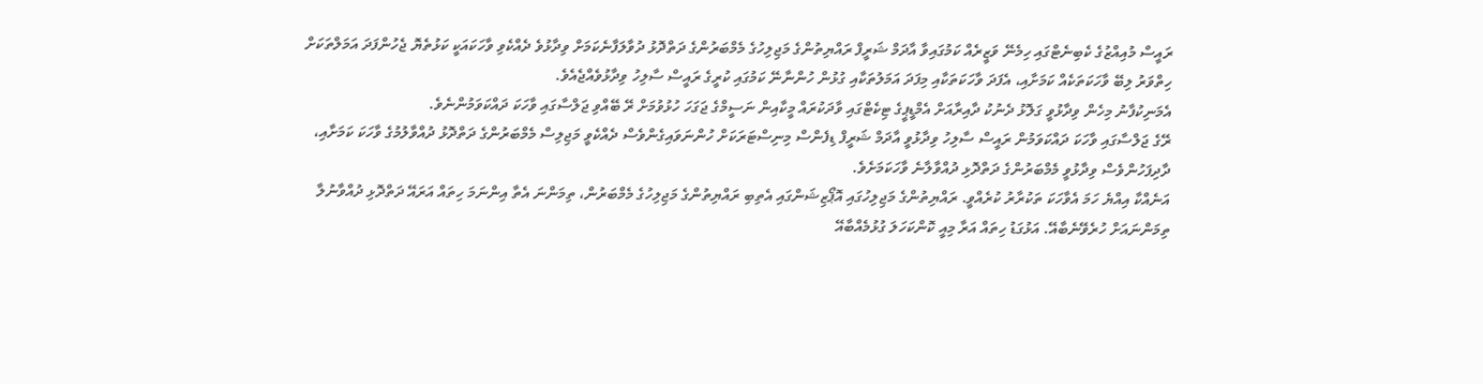ރައީސް މުއިއްޒުގެ ކެބިނެޓްގައި ހިމެނޭ ވަޒީރެއް ކަމުގައިވާ އާދަމް ޝަރީފް ރައްޔިތުންގެ މަޖިލިހުގެ މެމްބަރުންގެ ދަތްދޮޅު ދުވާލަފާނެކަމަށް ވިދާޅުވެ ދެއްކެވި ވާހަކައަކީ ކަޅުތެޔޮ ޖެހުންފަދަ އަމަލްތަކަށް ހިތްވަރު ލިބޭ ވާހަކަތަކެއް ކަމަށާއި، އެފަދަ ވާހަކަތަކާއި މިފަދަ އަމަލުތަކާއި ގުޅުން ހުންނާނޭ ކަމުގައި ކުރީގެ ރައީސް ސާލިހު ވިދާޅުވެއްޖެއެވެ.
އެމަނިކުފާނު މިހެން ވިދާޅުވީ ގަލޮޅު ދެނުކު ދާއިރާއަށް އެމްޑީޕީގެ ޓިކެޓްގައި ވާދަކުރައް މީކާއިން ނަސީމްގެ ޖަގަހަ ހުޅުވުމަށް ރޭ ބޭއްވި ޖަލްސާގައި ވާހަކަ ދައްކަވަމުންނެވެ.
ރޭގެ ޖަލްސާގައި ވާހަކަ ދައްކަވަމުން ރައީސް ސާލިހު ވިދާޅުވީ އާދަމް ޝަރީފް ޑިފެންސް މިނިސްޓަރަކަށް ހުންނަވައިގެންވެސް ދެއްކެވީ މަޖިލިސް މެމްބަރުންގެ ދަތްދޮޅު ދުއްވާލުމުގެ ވާހަކަ ކަމަށާއި، ދާދިފަހުންވެސް ވިދާޅުވީ މެމްބަރުންގެ ދަތްދޮޅި ދުއްވާލާނެ ވާހަކަމަށެވެ.
އަނެއްކާ އިއްޔެ ހަމަ އެވާހަކަ ތަކުރާރު ކުރެއްވީ. ރައްޔިތުންގެ މަޖިލިހުގައި އޮޕޯޒިޝަންގައި އެތިބި ރައްޔިތުންގެ މަޖިލިހުގެ މެމްބަރުން، ތިމަންނަ އެތާ އިންނަމަ ހިތައް އަރައޭ ދަތްދޮޅި ދުއްވާނުލާ ތިމަންނައަށް ހުރެވޭނެބާއޭ. އަޅުގަޑު ހިތައް އަރާ މިއީ ކޮންކަހަލަ ގުޅުމެއްބާއޭ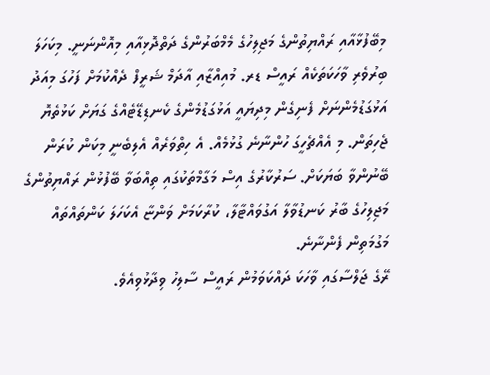މިބޭފުޅާއާއި ރައްޔިތުންގެ މަޖިލިހުގެ މެމްބަރުންގެ ދަތްދޮޅިއާއި މިއޮންނަނީ. މިކަހަލަ ބިރުވެރި ވާހަކަތަކެއް ރައީސް ޑރ. މުއިއްޒާއި އާދަމް ޝަރީފް ދެއްކުމަށް ފަހުގަ މިއަދު އަޅުގަޑުމެންނަށް ފެނިގެން މިދިޔައީ އަޅުގަޑުމެންގެ ކެނޑިޑޭޓެއްގެ ގަޔަށް ކަޅުތެޔޮ ޖެހިތަން. މި އެއްޗެހީގަ ހުންނާނެ ގުޅުމެއް. އެ ހިތްވަރެއް އެލިބެނީ މިކަން ކުރަން ބޭނުންވާ ބަޔަކަށް. ސަރުކާރުގެ އިސް މަގާމްތަކުގައި ތިއްބަވާ ބޭފުޅުން ރައްޔިތުންގެ މަޖިލިހުގެ ބާރު ކަނޑުވާލާ އަގުވައްޓާލާ، ކުރާކަމަށް ވަންޏާ އެކަހަލަ ކަންތައްތައް މަގުމަތިން ފެންނާނެ.
ރޭގެ ޖަލްސާގައި ވާހަކަ ދައްކަވަމުން ރައީސް ސާލިހު ވިދާޅުވިއެވެ.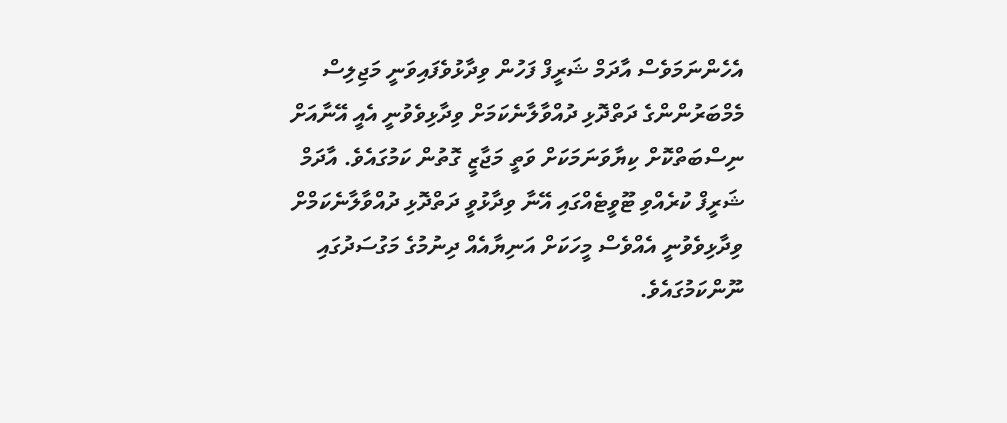އެހެންނަމަވެސް އާދަމް ޝަރީފް ފަހުން ވިދާޅުވެފައިވަނީ މަޖިލިސް މެމްބަރުންންގެ ދަތްދޮޅި ދުއްވާލާނެކަމަށް ވިދާޅިވެވުނީ އެއީ އޭނާއަށް ނިސްބަތްކޮށް ކިޔާވަނަމަކަށް ވަތީ މަޖާޒީ ގޮތުން ކަމުގައެވެ. އާދަމް ޝަރީފް ކުރެއްވި ޓޫވީޓެއްގައި އޭނާ ވިދާޅުވީ ދަތްދޮޅި ދުއްވާލާނެކަމްށް ވިދާޅިވެވުނީ އެއްވެސް މީހަކަށް އަނިޔާއެއް ދިނުމުގެ މަގުސަދުގައި ނޫންކަމުގައެވެ.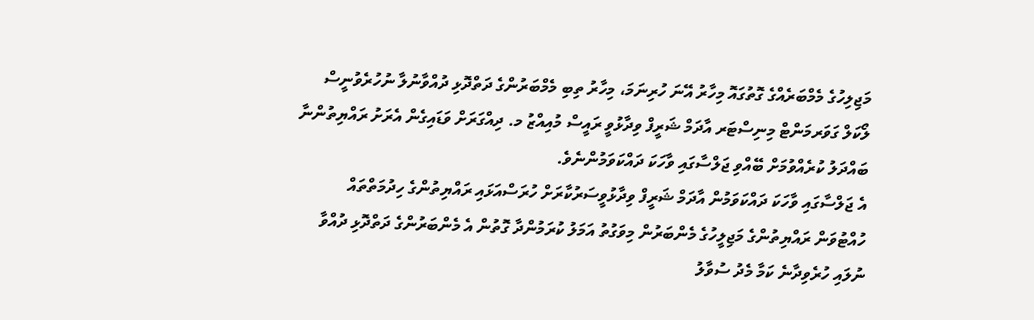މަޖިލިހުގެ މެމްބަރެއްގެ ގޮތުގައޮ މިހާރު އޭނަ ހުރިނަމަ، މިހާރު ތިބި މެމްބަރުންގެ ދަތްދޮޅި ދުއްވާނުލާ ނުހުރެވުނީސް ލޯކަލް ގަވަރމަންޓް މިނިސްޓަރ އާދަމް ޝަރީފް ވިދާޅުވީ ރައީސް މުއިއްޒު މ. ދިއްގަރަށް ވަޑައިގެން އެރަށު ރައްޔިތުންނާ ބައްދަލު ކުރެއްވުމަށް ބޭއްވި ޖަލްސާގައި ވާހަކަ ދައްކަވަމުންނެވެ.
އެ ޖަލްސާގައި ވާހަކަ ދައްކަވަމުން އާދަމް ޝަރީފް ވިދާޅުވީސަރުކާރަށް ހުރަސްއަޅައި ރައްޔިތުންގެ ހިދުމަތްތައް ހުއްޓުވަން ރައްޔިތުންގެ މަޖިލީހުގެ މެންބަރުން މިވަގުތު އަމަލު ކުރަމުންދާ ގޮތުން އެ މެންބަރުންގެ ދަތްދޮޅި ދުއްވާ ނުލައި ހުރެވިދާނެ ކަމާ މެދު ސުވާލު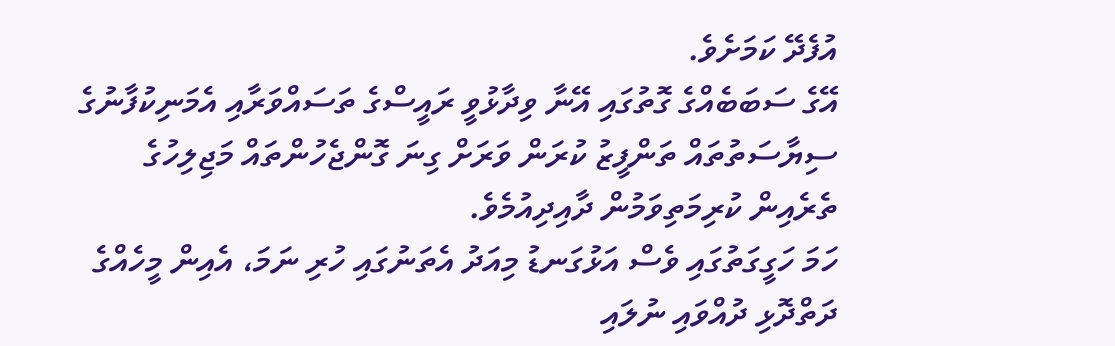އުފެދޭ ކަމަށެވެ.
އޭގެ ސަބަބެއްގެ ގޮތުގައި އޭނާ ވިދާޅުވީ ރައީސްގެ ތަސައްވަރާއި އެމަނިކުފާނުގެ ސިޔާސަތުތައް ތަންފީޒު ކުރަން ވަރަށް ގިނަ ގޮންޖެހުންތައް މަޖިލިހުގެ ތެރެއިން ކުރިމަތިވަމުން ދާއިދިއުމެވެ.
ހަމަ ހަގީގަތުގައި ވެސް އަޅުގަނޑު މިއަދު އެތަނުގައި ހުރި ނަމަ، އެއިން މީހެއްގެ ދަތްދޮޅި ދުއްވައި ނުލައި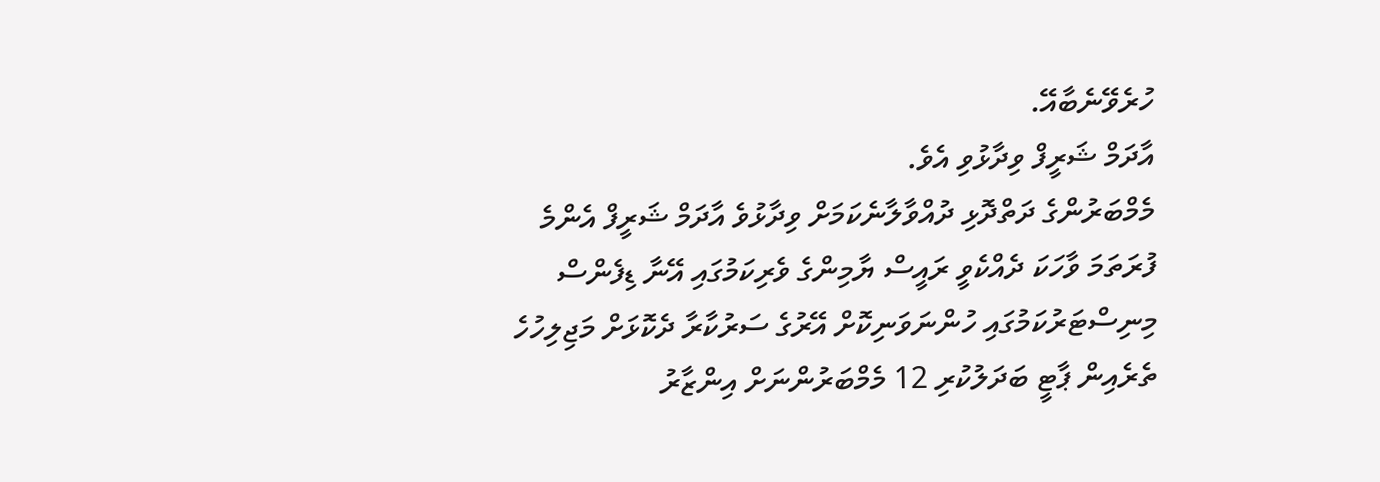ހުރެވޭނެބާއޭ.
އާދަމް ޝަރީފް ވިދާޅުވި އެވެ.
މެމްބަރުންގެ ދަތްދޮޅި ދުއްވާލާނެކަމަށް ވިދާޅުވެ އާދަމް ޝަރީފް އެންމެ ފުރަތަމަ ވާހަކަ ދެއްކެވީ ރައީސް ޔާމިންގެ ވެރިކަމުގައި އޭނާ ޑިފެންސް މިނިސްޓަރުކަމުގައި ހުންނަވަނިކޮށް އޭރުގެ ސަރުކާރާ ދެކޮޅަށް މަޖިލިހުހެ ތެރެއިން ޕާޓީ ބަދަލުކުރި 12 މެމްބަރުންނަށް އިންޒާރު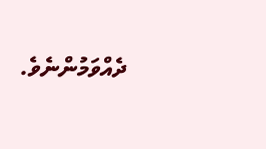ދެއްވަމުންނެވެ.